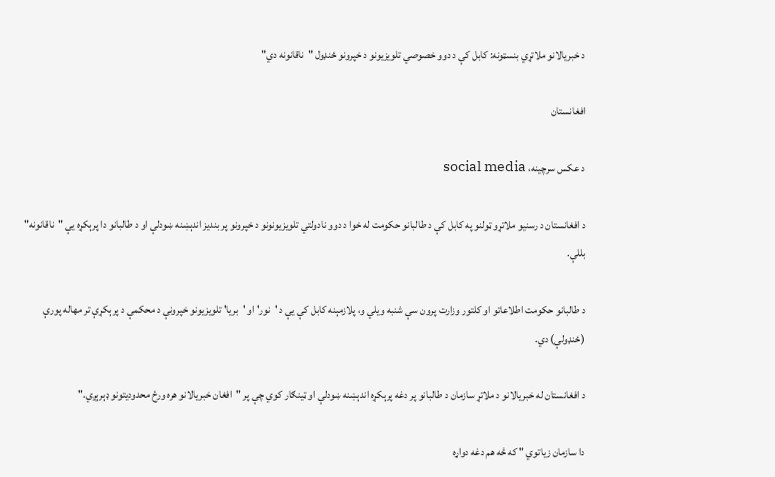د خبریالانو ملاتړي بنسټونه: کابل کې د دوو خصوصي تلویزیونو د خپرونو ځنډول "ناقانونه دي"

افغانستان

د عکس سرچینه، social media

د افغانستان د رسنیو ملاتړو ټولنو په کابل کې د طالبانو حکومت له خوا د دوو نادولتي تلویزیونونو د خپرونو پر بندیز اندېښنه ښودلې او د طالبانو دا پرېکړه یې "ناقانونه" بللې.

د طالبانو حکومت اطلاعاتو او کلتور وزارت پرون سې شنبه ویلي‌ و، پلازمېنه کابل کې یې د 'نور' او 'بریا' تلویزیونو خپرونې د محکمې د پرېکړې تر مهاله پورې (ځنډولې) دي.

د افغانستان له خبریالانو د ملاتړ سازمان د طالبانو پر دغه پرېکړه اندېښنه ښودلې او ټینګار کوي چې پر "افغان خبریالانو هره ورځ محدودیتونو ډېرېږي."

دا سازمان زیاتوي " که څه هم دغه دواړه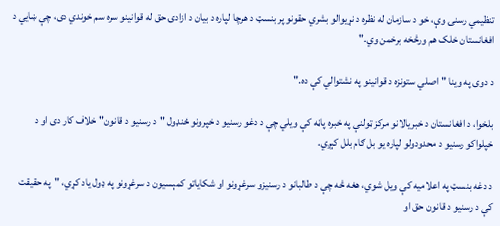تنظیمي رسنۍ وې، خو د سازمان له نظره د نړیوالو بشري حقونو پر بنسټ د هرچا لپاره د بیان د ازادۍ حق له قوانینو سره سم خوندي دی، چې ښايي د افغانستان خلک هم ورڅخه برخمن وي."

د دوی په وینا "اصلي ستونزه د قوانینو په نشتوالي کې ده."

بلخوا،‌ د افغانستان د خبریالانو مرکز ټولنې په خبره پاڼه کې ویلي چې د دغو رسنیو د خپرونو ځنډول "د رسنیو د قانون" خلاف کار دی او د خپلواکو رسنیو د محدودولو لپاره یو بل ګام بلل کېږي.

د دغه بنسټ په اعلامیه کې ویل شوي، هغه څه چې د طالبانو د رسنیزو سرغړونو او شکایاتو کمېسیون د سرغړونو په ډول یاد کړي، "په حقیقت کې د رسنیو د قانون حق او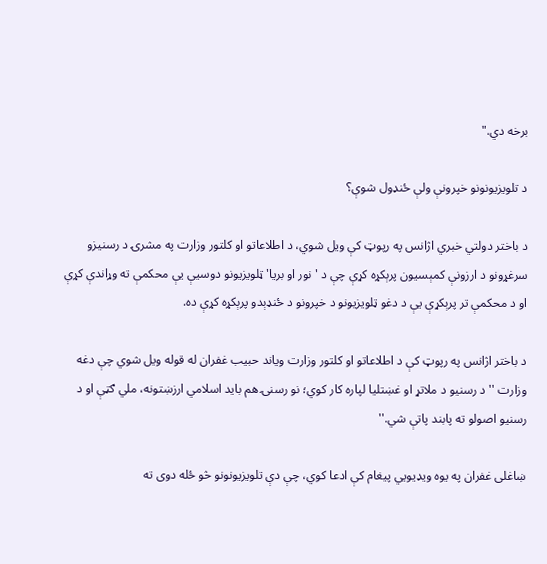برخه دي."

د تلویزیونونو خپرونې ولې ځنډول شوې؟

د باختر دولتي خبري اژانس په رپوټ کې ویل شوي، د اطلاعاتو او کلتور وزارت په مشرۍ د رسنیزو سرغړونو د ارزونې کمېسیون پرېکړه کړې چې د 'نور او بریا' ټلویزیونو دوسیې یې محکمې ته وړاندې کړې او د محکمې تر پرېکړې یې د دغو ټلویزیونو د خپرونو د ځنډېدو پرېکړه کړې ده.

د باختر اژانس په رپوټ کې د اطلاعاتو او کلتور وزارت ویاند حبیب غفران له قوله ویل شوي چې دغه وزارت ''د رسنیو د ملاتړ او غښتلیا لپاره کار کوي؛ نو رسنۍ هم باید اسلامي ارزښتونه، ملي ګټې او د رسنیو اصولو ته پابند پاتې شي.''

ښاغلی غفران په یوه ویډیويي پیغام کې ادعا کوي، چې دې تلویزیونونو څو ځله دوی ته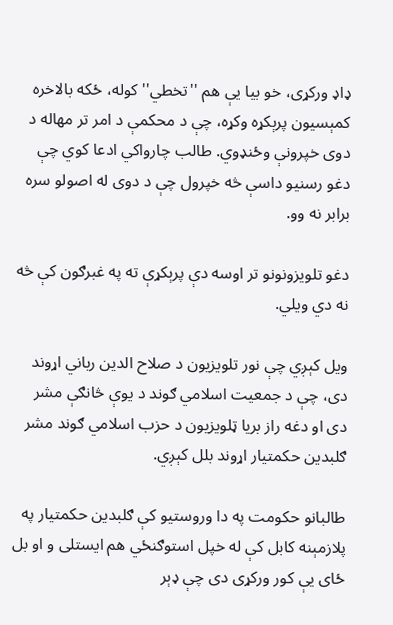ډاډ ورکړی، خو بیا یې هم ''تخطي'' کوله، ځکه بالاخره کمېسیون پرېکړه وکړه، چې د محکمې د امر تر مهاله د دوی خپرونې وځنډوي. طالب چارواکي ادعا کوي چې دغو رسنیو داسې څه خپرول چې د دوی له اصولو سره برابر نه وو.

دغو تلویزونونو تر اوسه دې پرېکړې ته په غبرګون کې څه نه دي ویلي.

ویل کېږي چې نور تلویزیون د صلاح الدین رباني اړوند دی، چې د جمعیت اسلامي ګوند د یوې څانګې مشر دی او دغه راز بریا ټلویزیون د حزب اسلامي ګوند مشر ګلبدین حکمتیار اړوند بلل کېږي.

طالبانو حکومت په دا وروستیو کې ګلبدین حکمتیار په پلازمېنه کابل کې له خپل استوګنځي هم ایستلی و او بل ځای یې کور ورکړی دی چې ډېر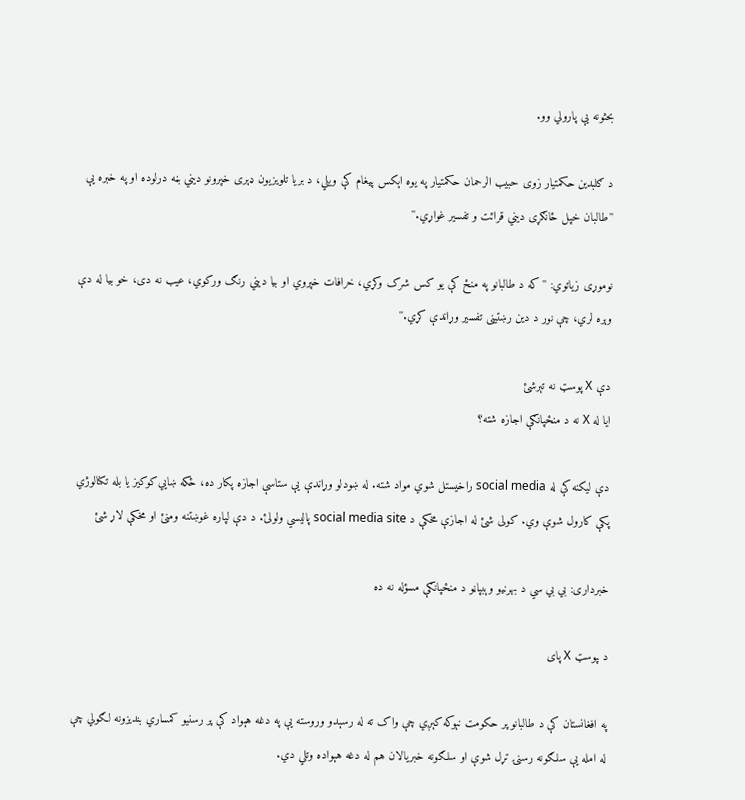بحثونه یې پارولي وو.

د ګلبدین حکمتیار زوی حبیب الرحمان حکمتیار په یوه اېکس پیغام کې ویلي، د بریا تلویزیون ډېری خپرونو دیني بڼه درلوده او په خبره یې ''طالبان خپل ځانګړی دیني قرائت و تفسیر غواړي.''

نوموړی زیاتوي: ''که د طالبانو په منځ کې یو کس شرک وکړي، خرافات خپروي او بیا دیني رنګ ورکوي، عیب نه دی، خو بیا له دې وېره لري، چې نور د دین رښتینی تفسیر وړاندې کړي.''

دې X پوسټ نه تېرشئ
ایا له X نه د منځپانګې اجازه شته؟

دې لیکنه کې له social media راخیستل شوي مواد شته. له ښودلو وړاندې یې ستاسې اجازه پکار ده، ځکه ښایي‌کوکیز یا بله تکنالوژي پکې کارول شوې وي. کولی شئ له اجازې مخکې د social media site پالیسي ولولئ. د دې لپاره غوښتنه ومنئ او مخکې لاړ شئ

خبرداری: بي بي سي د بهرنیو وېبپاڼو د منځپانګې مسؤله نه ده

د ‍پوسټ X پای

په افغانستان کې د طالبانو پر حکومت نېوکه کېږي چې واک ته له رسېدو وروسته یې په دغه هېواد کې پر رسنیو کمساري بندیزونه لګولي چې له امله یې سلګونه رسنۍ تړل شوې او سلګونه خبریالان هم له دغه هېواده وتلي دي.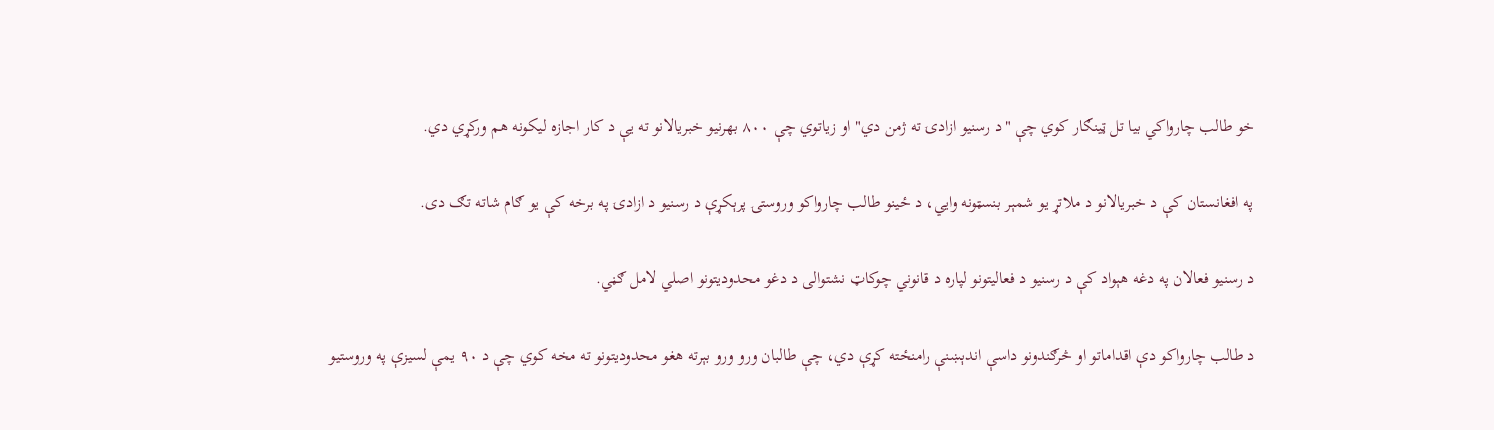خو طالب چارواکي بیا تل ټینګار کوي چې "د رسنیو ازادۍ ته ژمن دي" او زیاتوي چې ۸۰۰ بهرنیو خبریالانو ته یې د کار اجازه لیکونه هم ورکړي دي.

په افغانستان کې د خبریالانو د ملاتړ یو شمېر بنسټونه وايي، د ځینو طالب چارواکو وروستۍ پرېکړې د رسنیو د ازادۍ په برخه کې یو ګام شاته تګ دی.

د رسنیو فعالان په دغه هېواد کې د رسنیو د فعالیتونو لپاره د قانوني چوکاټ نشتوالی د دغو محدودیتونو اصلي لامل ګڼي.

د طالب چارواکو دې اقداماتو او څرګندونو داسې اندېښنې رامنځته کړې دي، چې طالبان ورو ورو بېرته هغو محدودیتونو ته مخه کوي چې د ۹۰ یمې لسیزې په وروستیو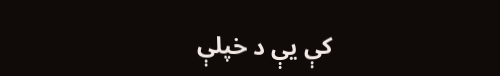کې یې د خپلې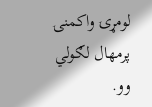لومړۍ واکمنۍ پرمهال لګولي وو.